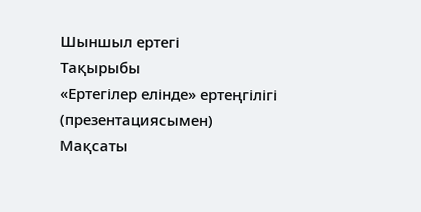Шыншыл ертегі
Тақырыбы
«Ертегілер елінде» ертеңгілігі (презентациясымен)
Мақсаты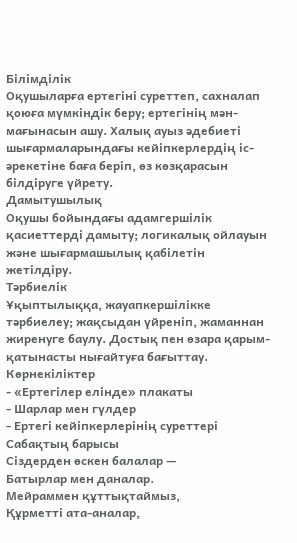Білімділік
Оқушыларға ертегіні суреттеп, сахналап қоюға мүмкіндік беру; ертегінің мән-мағынасын ашу. Халық ауыз әдебиеті шығармаларындағы кейіпкерлердің іс-әрекетіне баға беріп, өз көзқарасын білдіруге үйрету.
Дамытушылық
Оқушы бойындағы адамгершілік қасиеттерді дамыту; логикалық ойлауын және шығармашылық қабілетін жетілдіру.
Тәрбиелік
Ұқыптылыққа, жауапкершілікке тәрбиелеу; жақсыдан үйреніп, жаманнан жиренуге баулу. Достық пен өзара қарым-қатынасты нығайтуға бағыттау.
Көрнекіліктер
- «Ертегілер елінде» плакаты
- Шарлар мен гүлдер
- Ертегі кейіпкерлерінің суреттері
Сабақтың барысы
Сіздерден өскен балалар —
Батырлар мен даналар.
Мейраммен құттықтаймыз,
Құрметті ата-аналар,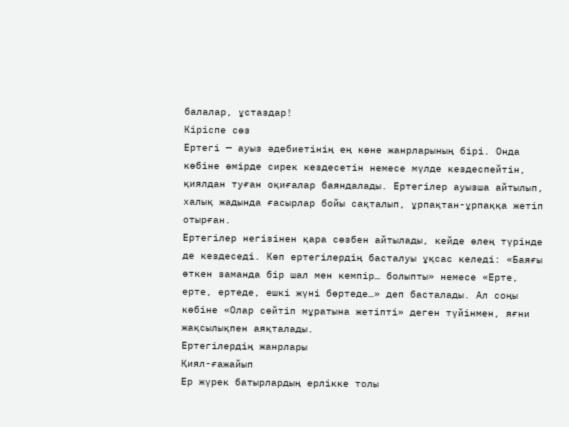балалар, ұстаздар!
Кіріспе сөз
Ертегі — ауыз әдебиетінің ең көне жанрларының бірі. Онда көбіне өмірде сирек кездесетін немесе мүлде кездеспейтін, қиялдан туған оқиғалар баяндалады. Ертегілер ауызша айтылып, халық жадында ғасырлар бойы сақталып, ұрпақтан-ұрпаққа жетіп отырған.
Ертегілер негізінен қара сөзбен айтылады, кейде өлең түрінде де кездеседі. Көп ертегілердің басталуы ұқсас келеді: «Баяғы өткен заманда бір шал мен кемпір… болыпты» немесе «Ерте, ерте, ертеде, ешкі жүні бөртеде…» деп басталады. Ал соңы көбіне «Олар сөйтіп мұратына жетіпті» деген түйінмен, яғни жақсылықпен аяқталады.
Ертегілердің жанрлары
Қиял-ғажайып
Ер жүрек батырлардың ерлікке толы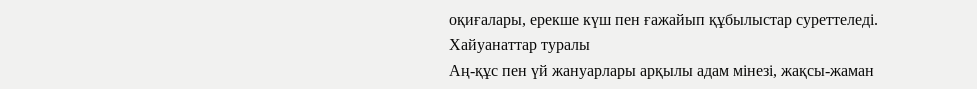оқиғалары, ерекше күш пен ғажайып құбылыстар суреттеледі.
Хайуанаттар туралы
Аң-құс пен үй жануарлары арқылы адам мінезі, жақсы-жаман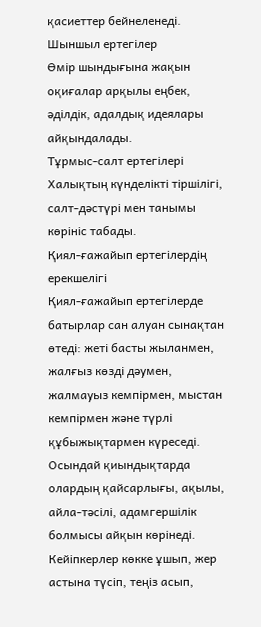қасиеттер бейнеленеді.
Шыншыл ертегілер
Өмір шындығына жақын оқиғалар арқылы еңбек, әділдік, адалдық идеялары айқындалады.
Тұрмыс-салт ертегілері
Халықтың күнделікті тіршілігі, салт-дәстүрі мен танымы көрініс табады.
Қиял-ғажайып ертегілердің ерекшелігі
Қиял-ғажайып ертегілерде батырлар сан алуан сынақтан өтеді: жеті басты жыланмен, жалғыз көзді дәумен, жалмауыз кемпірмен, мыстан кемпірмен және түрлі құбыжықтармен күреседі. Осындай қиындықтарда олардың қайсарлығы, ақылы, айла-тәсілі, адамгершілік болмысы айқын көрінеді.
Кейіпкерлер көкке ұшып, жер астына түсіп, теңіз асып,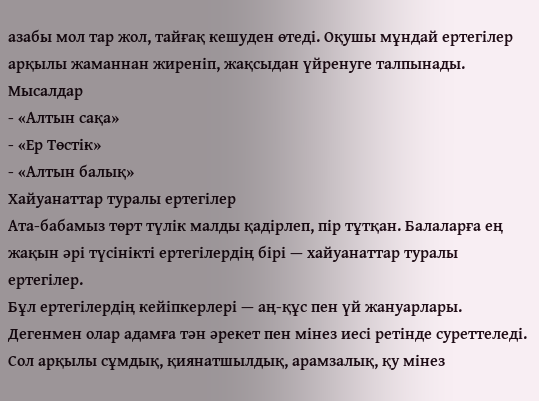азабы мол тар жол, тайғақ кешуден өтеді. Оқушы мұндай ертегілер арқылы жаманнан жиреніп, жақсыдан үйренуге талпынады.
Мысалдар
- «Алтын сақа»
- «Ер Төстік»
- «Алтын балық»
Хайуанаттар туралы ертегілер
Ата-бабамыз төрт түлік малды қадірлеп, пір тұтқан. Балаларға ең жақын әрі түсінікті ертегілердің бірі — хайуанаттар туралы ертегілер.
Бұл ертегілердің кейіпкерлері — аң-құс пен үй жануарлары. Дегенмен олар адамға тән әрекет пен мінез иесі ретінде суреттеледі. Сол арқылы сұмдық, қиянатшылдық, арамзалық, қу мінез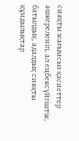сияқты жағымсыз қасиеттер әшкереленіп, ал еңбексүйгіштік, батылдық, адалдық сияқты құндылықтар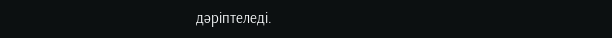дәріптеледі.